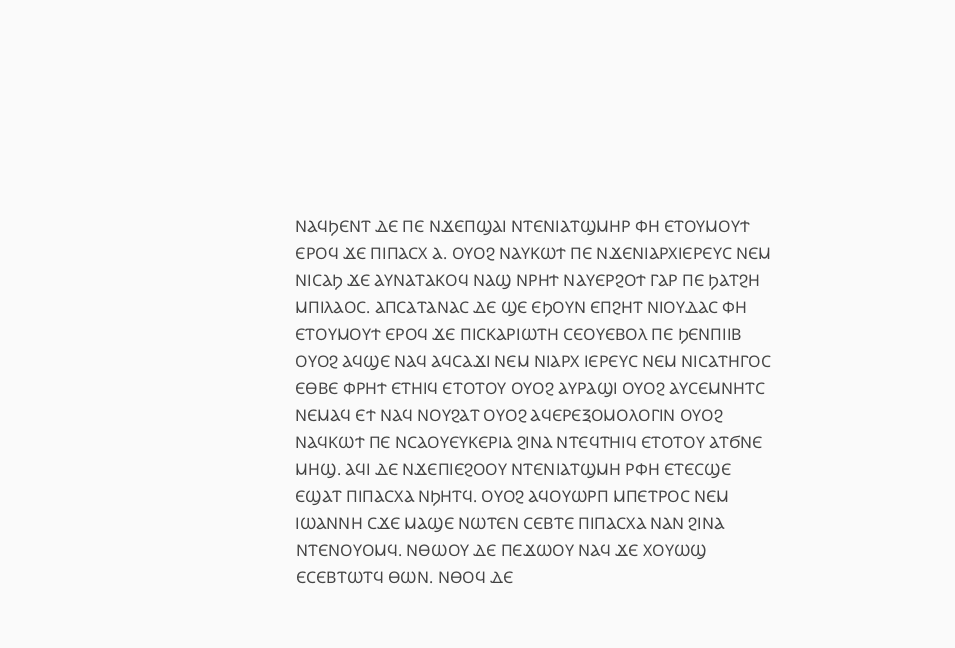ⲚⲀϤϦⲈⲚⲦ ⲆⲈ ⲠⲈ ⲚϪⲈⲠϢⲀⲒ ⲚⲦⲈⲚⲒⲀⲦϢⲘⲎⲢ ⲪⲎ ⲈⲦⲞⲨⲘⲞⲨϮ ⲈⲢⲞϤ ϪⲈ ⲠⲒⲠⲀⲤⲬ Ⲁ. ⲞⲨⲞϨ ⲚⲀⲨⲔⲰϮ ⲠⲈ ⲚϪⲈⲚⲒⲀⲢⲬⲒⲈⲢⲈⲨⲤ ⲚⲈⲘ ⲚⲒⲤⲀϦ ϪⲈ ⲀⲨⲚⲀⲦⲀⲔⲞϤ ⲚⲀϢ ⲚⲢⲎϮ ⲚⲀⲨⲈⲢϨⲞϮ ⲄⲀⲢ ⲠⲈ ϦⲀⲦϨⲎ ⲘⲠⲒⲖⲀⲞⲤ. ⲀⲠⲤⲀⲦⲀⲚⲀⲤ ⲆⲈ ϢⲈ ⲈϦⲞⲨⲚ ⲈⲠϨⲎⲦ ⲚⲒⲞⲨⲆⲀⲤ ⲪⲎ ⲈⲦⲞⲨⲘⲞⲨϮ ⲈⲢⲞϤ ϪⲈ ⲠⲒⲤⲔⲀⲢⲒⲰⲦⲎ ⲤⲈⲞⲨⲈⲂⲞⲖ ⲠⲈ ϦⲈⲚⲠⲒⲒⲂ ⲞⲨⲞϨ ⲀϤϢⲈ ⲚⲀϤ ⲀϤⲤⲀϪⲒ ⲚⲈⲘ ⲚⲒⲀⲢⲬ ⲒⲈⲢⲈⲨⲤ ⲚⲈⲘ ⲚⲒⲤⲀⲦⲎⲄⲞⲤ ⲈⲐⲂⲈ ⲪⲢⲎϮ ⲈⲦⲎⲒϤ ⲈⲦⲞⲦⲞⲨ ⲞⲨⲞϨ ⲀⲨⲢⲀϢⲒ ⲞⲨⲞϨ ⲀⲨⲤⲈⲘⲚⲎⲦⲤ ⲚⲈⲘⲀϤ ⲈϮ ⲚⲀϤ ⲚⲞⲨϨⲀⲦ ⲞⲨⲞϨ ⲀϤⲈⲢⲈⲜⲞⲘⲞⲖⲞⲄⲒⲚ ⲞⲨⲞϨ ⲚⲀϤⲔⲰϮ ⲠⲈ ⲚⲤⲀⲞⲨⲈⲨⲔⲈⲢⲒⲀ ϨⲒⲚⲀ ⲚⲦⲈϤⲦⲎⲒϤ ⲈⲦⲞⲦⲞⲨ ⲀⲦϬⲚⲈ ⲘⲎϢ. ⲀϤⲒ ⲆⲈ ⲚϪⲈⲠⲒⲈϨⲞⲞⲨ ⲚⲦⲈⲚⲒⲀⲦϢⲘⲎ ⲢⲪⲎ ⲈⲦⲈⲤϢⲈ ⲈϢⲀⲦ ⲠⲒⲠⲀⲤⲬⲀ ⲚϦⲎⲦϤ. ⲞⲨⲞϨ ⲀϤⲞⲨⲰⲢⲠ ⲘⲠⲈⲦⲢⲞⲤ ⲚⲈⲘ ⲒⲰⲀⲚⲚⲎ ⲤϪⲈ ⲘⲀϢⲈ ⲚⲰⲦⲈⲚ ⲤⲈⲂⲦⲈ ⲠⲒⲠⲀⲤⲬⲀ ⲚⲀⲚ ϨⲒⲚⲀ ⲚⲦⲈⲚⲞⲨⲞⲘϤ. ⲚⲐⲰⲞⲨ ⲆⲈ ⲠⲈϪⲰⲞⲨ ⲚⲀϤ ϪⲈ ⲬⲞⲨⲰϢ ⲈⲤⲈⲂⲦⲰⲦϤ ⲐⲰⲚ. ⲚⲐⲞϤ ⲆⲈ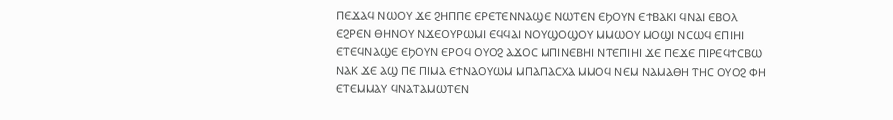ⲠⲈϪⲀϤ ⲚⲰⲞⲨ ϪⲈ ϨⲎⲠⲠⲈ ⲈⲢⲈⲦⲈⲚⲚⲀϢⲈ ⲚⲰⲦⲈⲚ ⲈϦⲞⲨⲚ ⲈϮⲂⲀⲔⲒ ϤⲚⲀⲒ ⲈⲂⲞⲖ ⲈϨⲢⲈⲚ ⲐⲎⲚⲞⲨ ⲚϪⲈⲞⲨⲢⲰⲘⲒ ⲈϤϤⲀⲒ ⲚⲞⲨϢⲞϢⲞⲨ ⲘⲘⲰⲞⲨ ⲘⲞϢⲒ ⲚⲤⲰϤ ⲈⲠⲒⲎⲒ ⲈⲦⲈϤⲚⲀϢⲈ ⲈϦⲞⲨⲚ ⲈⲢⲞϤ ⲞⲨⲞϨ ⲀϪⲞⲤ ⲘⲠⲒⲚⲈⲂⲎⲒ ⲚⲦⲈⲠⲒⲎⲒ ϪⲈ ⲠⲈϪⲈ ⲠⲒⲢⲈϤϮⲤⲂⲰ ⲚⲀⲔ ϪⲈ ⲀϢ ⲠⲈ ⲠⲒⲘⲀ ⲈϮⲚⲀⲞⲨⲰⲘ ⲘⲠⲀⲠⲀⲤⲬⲀ ⲘⲘⲞϤ ⲚⲈⲘ ⲚⲀⲘⲀⲐⲎ ⲦⲎⲤ ⲞⲨⲞϨ ⲪⲎ ⲈⲦⲈⲘⲘⲀⲨ ϤⲚⲀⲦⲀⲘⲰⲦⲈⲚ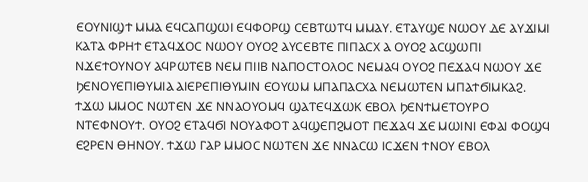ⲈⲞⲨⲚⲒϢϮ ⲘⲘⲀ ⲈϤⲤⲀⲠϢⲰⲒ ⲈϤⲪⲞⲢϢ ⲤⲈⲂⲦⲰⲦϤ ⲘⲘⲀⲨ. ⲈⲦⲀⲨϢⲈ ⲚⲰⲞⲨ ⲆⲈ ⲀⲨϪⲒⲘⲒ ⲔⲀⲦⲀ ⲪⲢⲎϮ ⲈⲦⲀϤϪⲞⲤ ⲚⲰⲞⲨ ⲞⲨⲞϨ ⲀⲨⲤⲈⲂⲦⲈ ⲠⲒⲠⲀⲤⲬ Ⲁ ⲞⲨⲞϨ ⲀⲤϢⲰⲠⲒ ⲚϪⲈϮⲞⲨⲚⲞⲨ ⲀϤⲢⲰⲦⲈⲂ ⲚⲈⲘ ⲠⲒⲒⲂ ⲚⲀⲠⲞⲤⲦⲞⲖⲞⲤ ⲚⲈⲘⲀϤ ⲞⲨⲞϨ ⲠⲈϪⲀϤ ⲚⲰⲞⲨ ϪⲈ ϦⲈⲚⲞⲨⲈⲠⲒⲐⲨⲘⲒⲀ ⲀⲒⲈⲢⲈⲠⲒⲐⲨⲘⲒⲚ ⲈⲞⲨⲰⲘ ⲘⲠⲀⲠⲀⲤⲬⲀ ⲚⲈⲘⲰⲦⲈⲚ ⲘⲠⲀϮϬⲒⲘⲔⲀϨ. ϮϪⲰ ⲘⲘⲞⲤ ⲚⲰⲦⲈⲚ ϪⲈ ⲚⲚⲀⲞⲨⲞⲘϤ ϢⲀⲦⲈϤϪⲰⲔ ⲈⲂⲞⲖ ϦⲈⲚϮⲘⲈⲦⲞⲨⲢⲞ ⲚⲦⲈⲪⲚⲞⲨϮ. ⲞⲨⲞϨ ⲈⲦⲀϤϬⲒ ⲚⲞⲨⲀⲪⲞⲦ ⲀϤϢⲈⲠϨⲘⲞⲦ ⲠⲈϪⲀϤ ϪⲈ ⲘⲰⲒⲚⲒ ⲈⲪⲀⲒ ⲪⲞϢϤ ⲈϨⲢⲈⲚ ⲐⲎⲚⲞⲨ. ϮϪⲰ ⲄⲀⲢ ⲘⲘⲞⲤ ⲚⲰⲦⲈⲚ ϪⲈ ⲚⲚⲀⲤⲰ ⲒⲤϪⲈⲚ ϮⲚⲞⲨ ⲈⲂⲞⲖ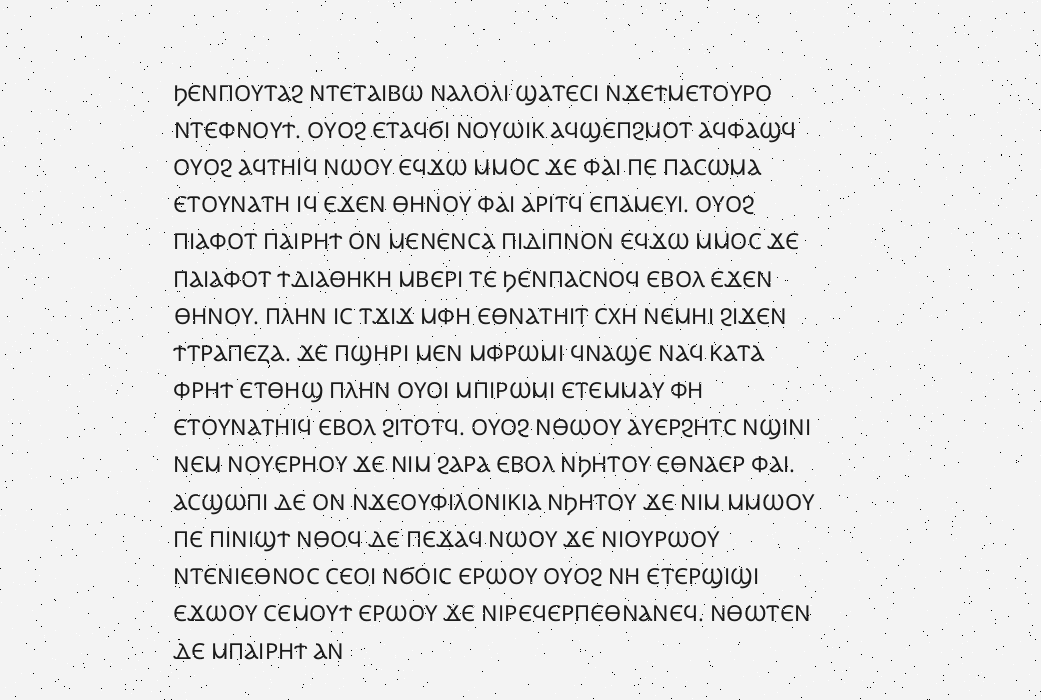ϦⲈⲚⲠⲞⲨⲦⲀϨ ⲚⲦⲈⲦⲀⲒⲂⲰ ⲚⲀⲖⲞⲖⲒ ϢⲀⲦⲈⲤⲒ ⲚϪⲈϮⲘⲈⲦⲞⲨⲢⲞ ⲚⲦⲈⲪⲚⲞⲨϮ. ⲞⲨⲞϨ ⲈⲦⲀϤϬⲒ ⲚⲞⲨⲰⲒⲔ ⲀϤϢⲈⲠϨⲘⲞⲦ ⲀϤⲪⲀϢϤ ⲞⲨⲞϨ ⲀϤⲦⲎⲒϤ ⲚⲰⲞⲨ ⲈϤϪⲰ ⲘⲘⲞⲤ ϪⲈ ⲪⲀⲒ ⲠⲈ ⲠⲀⲤⲰⲘⲀ ⲈⲦⲞⲨⲚⲀⲦⲎ ⲒϤ ⲈϪⲈⲚ ⲐⲎⲚⲞⲨ ⲪⲀⲒ ⲀⲢⲒⲦϤ ⲈⲠⲀⲘⲈⲨⲒ. ⲞⲨⲞϨ ⲠⲒⲀⲪⲞⲦ ⲠⲀⲒⲢⲎϮ ⲞⲚ ⲘⲈⲚⲈⲚⲤⲀ ⲠⲒⲆⲒⲠⲚⲞⲚ ⲈϤϪⲰ ⲘⲘⲞⲤ ϪⲈ ⲠⲀⲒⲀⲪⲞⲦ ϮⲆⲒⲀⲐⲎⲔⲎ ⲘⲂⲈⲢⲒ ⲦⲈ ϦⲈⲚⲠⲀⲤⲚⲞϤ ⲈⲂⲞⲖ ⲈϪⲈⲚ ⲐⲎⲚⲞⲨ. ⲠⲖⲎⲚ ⲒⲤ ⲦϪⲒϪ ⲘⲪⲎ ⲈⲐⲚⲀⲦⲎⲒⲦ ⲤⲬⲎ ⲚⲈⲘⲎⲒ ϨⲒϪⲈⲚ ϮⲦⲢⲀⲠⲈⲌⲀ. ϪⲈ ⲠϢⲎⲢⲒ ⲘⲈⲚ ⲘⲪⲢⲰⲘⲒ ϤⲚⲀϢⲈ ⲚⲀϤ ⲔⲀⲦⲀ ⲪⲢⲎϮ ⲈⲦⲐⲎϢ ⲠⲖⲎⲚ ⲞⲨⲞⲒ ⲘⲠⲒⲢⲰⲘⲒ ⲈⲦⲈⲘⲘⲀⲨ ⲪⲎ ⲈⲦⲞⲨⲚⲀⲦⲎⲒϤ ⲈⲂⲞⲖ ϨⲒⲦⲞⲦϤ. ⲞⲨⲞϨ ⲚⲐⲰⲞⲨ ⲀⲨⲈⲢϨⲎⲦⲤ ⲚϢⲒⲚⲒ ⲚⲈⲘ ⲚⲞⲨⲈⲢⲎⲞⲨ ϪⲈ ⲚⲒⲘ ϨⲀⲢⲀ ⲈⲂⲞⲖ ⲚϦⲎⲦⲞⲨ ⲈⲐⲚⲀⲈⲢ ⲪⲀⲒ. ⲀⲤϢⲰⲠⲒ ⲆⲈ ⲞⲚ ⲚϪⲈⲞⲨⲪⲒⲖⲞⲚⲒⲔⲒⲀ ⲚϦⲎⲦⲞⲨ ϪⲈ ⲚⲒⲘ ⲘⲘⲰⲞⲨ ⲠⲈ ⲠⲒⲚⲒϢϮ ⲚⲐⲞϤ ⲆⲈ ⲠⲈϪⲀϤ ⲚⲰⲞⲨ ϪⲈ ⲚⲒⲞⲨⲢⲰⲞⲨ ⲚⲦⲈⲚⲒⲈⲐⲚⲞⲤ ⲤⲈⲞⲒ ⲚϬⲞⲒⲤ ⲈⲢⲰⲞⲨ ⲞⲨⲞϨ ⲚⲎ ⲈⲦⲈⲢϢⲒϢⲒ ⲈϪⲰⲞⲨ ⲤⲈⲘⲞⲨϮ ⲈⲢⲰⲞⲨ ϪⲈ ⲚⲒⲢⲈϤⲈⲢⲠⲈⲐⲚⲀⲚⲈϤ. ⲚⲐⲰⲦⲈⲚ ⲆⲈ ⲘⲠⲀⲒⲢⲎϮ ⲀⲚ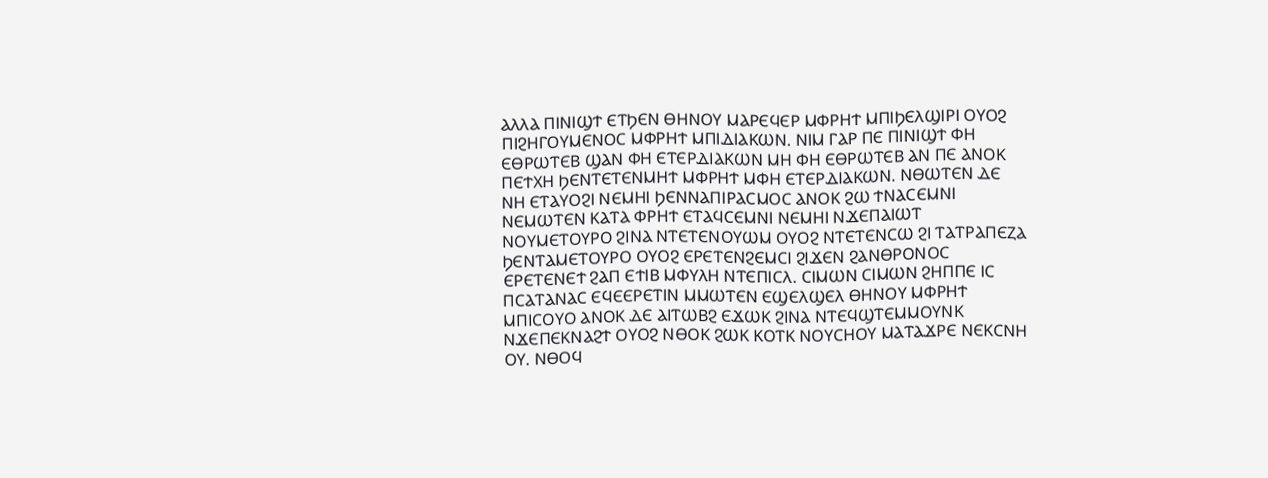ⲀⲖⲖⲀ ⲠⲒⲚⲒϢϮ ⲈⲦϦⲈⲚ ⲐⲎⲚⲞⲨ ⲘⲀⲢⲈϤⲈⲢ ⲘⲪⲢⲎϮ ⲘⲠⲒϦⲈⲖϢⲒⲢⲒ ⲞⲨⲞϨ ⲠⲒϨⲎⲄⲞⲨⲘⲈⲚⲞⲤ ⲘⲪⲢⲎϮ ⲘⲠⲒⲆⲒⲀⲔⲰⲚ. ⲚⲒⲘ ⲄⲀⲢ ⲠⲈ ⲠⲒⲚⲒϢϮ ⲪⲎ ⲈⲐⲢⲰⲦⲈⲂ ϢⲀⲚ ⲪⲎ ⲈⲦⲈⲢⲆⲒⲀⲔⲰⲚ ⲘⲎ ⲪⲎ ⲈⲐⲢⲰⲦⲈⲂ ⲀⲚ ⲠⲈ ⲀⲚⲞⲔ ⲠⲈϮⲬⲎ ϦⲈⲚⲦⲈⲦⲈⲚⲘⲎϮ ⲘⲪⲢⲎϮ ⲘⲪⲎ ⲈⲦⲈⲢⲆⲒⲀⲔⲰⲚ. ⲚⲐⲰⲦⲈⲚ ⲆⲈ ⲚⲎ ⲈⲦⲀⲨⲞϨⲒ ⲚⲈⲘⲎⲒ ϦⲈⲚⲚⲀⲠⲒⲢⲀⲤⲘⲞⲤ ⲀⲚⲞⲔ ϨⲰ ϮⲚⲀⲤⲈⲘⲚⲒ ⲚⲈⲘⲰⲦⲈⲚ ⲔⲀⲦⲀ ⲪⲢⲎϮ ⲈⲦⲀϤⲤⲈⲘⲚⲒ ⲚⲈⲘⲎⲒ ⲚϪⲈⲠⲀⲒⲰⲦ ⲚⲞⲨⲘⲈⲦⲞⲨⲢⲞ ϨⲒⲚⲀ ⲚⲦⲈⲦⲈⲚⲞⲨⲰⲘ ⲞⲨⲞϨ ⲚⲦⲈⲦⲈⲚⲤⲰ ϨⲒ ⲦⲀⲦⲢⲀⲠⲈⲌⲀ ϦⲈⲚⲦⲀⲘⲈⲦⲞⲨⲢⲞ ⲞⲨⲞϨ ⲈⲢⲈⲦⲈⲚϨⲈⲘⲤⲒ ϨⲒϪⲈⲚ ϨⲀⲚⲐⲢⲞⲚⲞⲤ ⲈⲢⲈⲦⲈⲚⲈϮ ϨⲀⲠ ⲈϮⲒⲂ ⲘⲪⲨⲖⲎ ⲚⲦⲈⲠⲒⲤⲖ. ⲤⲒⲘⲰⲚ ⲤⲒⲘⲰⲚ ϨⲎⲠⲠⲈ ⲒⲤ ⲠⲤⲀⲦⲀⲚⲀⲤ ⲈϤⲈⲈⲢⲈⲦⲒⲚ ⲘⲘⲰⲦⲈⲚ ⲈϢⲈⲖϢⲈⲖ ⲐⲎⲚⲞⲨ ⲘⲪⲢⲎϮ ⲘⲠⲒⲤⲞⲨⲞ ⲀⲚⲞⲔ ⲆⲈ ⲀⲒⲦⲰⲂϨ ⲈϪⲰⲔ ϨⲒⲚⲀ ⲚⲦⲈϤϢⲦⲈⲘⲘⲞⲨⲚⲔ ⲚϪⲈⲠⲈⲔⲚⲀϨϮ ⲞⲨⲞϨ ⲚⲐⲞⲔ ϨⲰⲔ ⲔⲞⲦⲔ ⲚⲞⲨⲤⲎⲞⲨ ⲘⲀⲦⲀϪⲢⲈ ⲚⲈⲔⲤⲚⲎ ⲞⲨ. ⲚⲐⲞϤ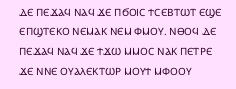ⲆⲈ ⲠⲈϪⲀϤ ⲚⲀϤ ϪⲈ ⲠϬⲞⲒⲤ ϮⲤⲈⲂⲦⲰⲦ ⲈϢⲈ ⲈⲠϢⲦⲈⲔⲞ ⲚⲈⲘⲀⲔ ⲚⲈⲘ ⲪⲘⲞⲨ. ⲚⲐⲞϤ ⲆⲈ ⲠⲈϪⲀϤ ⲚⲀϤ ϪⲈ ϮϪⲰ ⲘⲘⲞⲤ ⲚⲀⲔ ⲠⲈⲦⲢⲈ ϪⲈ ⲚⲚⲈ ⲞⲨⲀⲖⲈⲔⲦⲰⲢ ⲘⲞⲨϮ ⲘⲪⲞⲞⲨ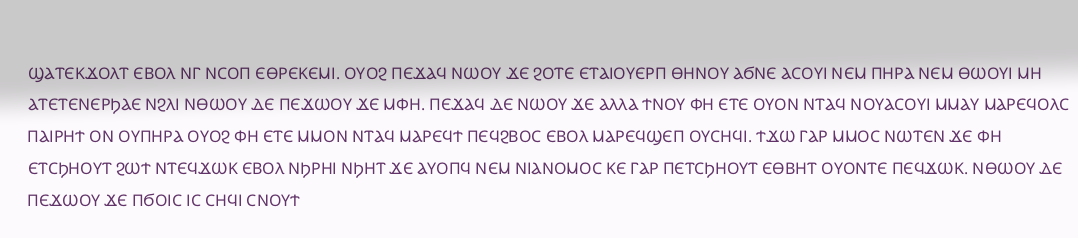ϢⲀⲦⲈⲔϪⲞⲖⲦ ⲈⲂⲞⲖ ⲚⲄ ⲚⲤⲞⲠ ⲈⲐⲢⲈⲔⲈⲘⲒ. ⲞⲨⲞϨ ⲠⲈϪⲀϤ ⲚⲰⲞⲨ ϪⲈ ϨⲞⲦⲈ ⲈⲦⲀⲒⲞⲨⲈⲢⲠ ⲐⲎⲚⲞⲨ ⲀϬⲚⲈ ⲀⲤⲞⲨⲒ ⲚⲈⲘ ⲠⲎⲢⲀ ⲚⲈⲘ ⲐⲰⲞⲨⲒ ⲘⲎ ⲀⲦⲈⲦⲈⲚⲈⲢϦⲀⲈ ⲚϨⲖⲒ ⲚⲐⲰⲞⲨ ⲆⲈ ⲠⲈϪⲰⲞⲨ ϪⲈ ⲘⲪⲎ. ⲠⲈϪⲀϤ ⲆⲈ ⲚⲰⲞⲨ ϪⲈ ⲀⲖⲖⲀ ϮⲚⲞⲨ ⲪⲎ ⲈⲦⲈ ⲞⲨⲞⲚ ⲚⲦⲀϤ ⲚⲞⲨⲀⲤⲞⲨⲒ ⲘⲘⲀⲨ ⲘⲀⲢⲈϤⲞⲖⲤ ⲠⲀⲒⲢⲎϮ ⲞⲚ ⲞⲨⲠⲎⲢⲀ ⲞⲨⲞϨ ⲪⲎ ⲈⲦⲈ ⲘⲘⲞⲚ ⲚⲦⲀϤ ⲘⲀⲢⲈϤϮ ⲠⲈϤϨⲂⲞⲤ ⲈⲂⲞⲖ ⲘⲀⲢⲈϤϢⲈⲠ ⲞⲨⲤⲎϤⲒ. ϮϪⲰ ⲄⲀⲢ ⲘⲘⲞⲤ ⲚⲰⲦⲈⲚ ϪⲈ ⲪⲎ ⲈⲦⲤϦⲎⲞⲨⲦ ϨⲰϮ ⲚⲦⲈϤϪⲰⲔ ⲈⲂⲞⲖ ⲚϦⲢⲎⲒ ⲚϦⲎⲦ ϪⲈ ⲀⲨⲞⲠϤ ⲚⲈⲘ ⲚⲒⲀⲚⲞⲘⲞⲤ ⲔⲈ ⲄⲀⲢ ⲠⲈⲦⲤϦⲎⲞⲨⲦ ⲈⲐⲂⲎⲦ ⲞⲨⲞⲚⲦⲈ ⲠⲈϤϪⲰⲔ. ⲚⲐⲰⲞⲨ ⲆⲈ ⲠⲈϪⲰⲞⲨ ϪⲈ ⲠϬⲞⲒⲤ ⲒⲤ ⲤⲎϤⲒ ⲤⲚⲞⲨϮ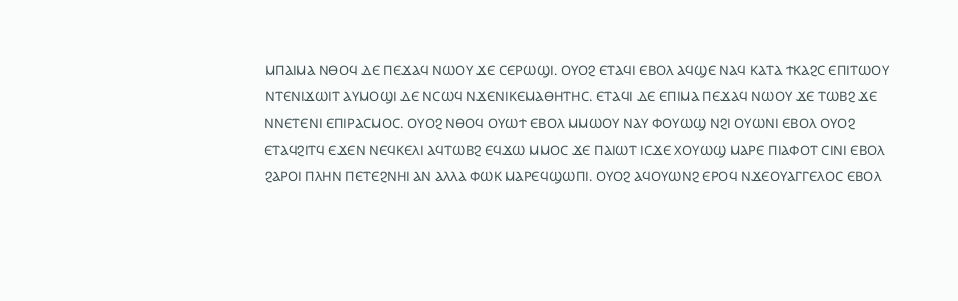ⲘⲠⲀⲒⲘⲀ ⲚⲐⲞϤ ⲆⲈ ⲠⲈϪⲀϤ ⲚⲰⲞⲨ ϪⲈ ⲤⲈⲢⲰϢⲒ. ⲞⲨⲞϨ ⲈⲦⲀϤⲒ ⲈⲂⲞⲖ ⲀϤϢⲈ ⲚⲀϤ ⲔⲀⲦⲀ ϮⲔⲀϨⲤ ⲈⲠⲒⲦⲰⲞⲨ ⲚⲦⲈⲚⲒϪⲰⲒⲦ ⲀⲨⲘⲞϢⲒ ⲆⲈ ⲚⲤⲰϤ ⲚϪⲈⲚⲒⲔⲈⲘⲀⲐⲎⲦⲎⲤ. ⲈⲦⲀϤⲒ ⲆⲈ ⲈⲠⲒⲘⲀ ⲠⲈϪⲀϤ ⲚⲰⲞⲨ ϪⲈ ⲦⲰⲂϨ ϪⲈ ⲚⲚⲈⲦⲈⲚⲒ ⲈⲠⲒⲢⲀⲤⲘⲞⲤ. ⲞⲨⲞϨ ⲚⲐⲞϤ ⲞⲨⲰϮ ⲈⲂⲞⲖ ⲘⲘⲰⲞⲨ ⲚⲀⲨ ⲪⲞⲨⲰϢ ⲚϨⲒ ⲞⲨⲰⲚⲒ ⲈⲂⲞⲖ ⲞⲨⲞϨ ⲈⲦⲀϤϨⲒⲦϤ ⲈϪⲈⲚ ⲚⲈϤⲔⲈⲖⲒ ⲀϤⲦⲰⲂϨ ⲈϤϪⲰ ⲘⲘⲞⲤ ϪⲈ ⲠⲀⲒⲰⲦ ⲒⲤϪⲈ ⲬⲞⲨⲰϢ ⲘⲀⲢⲈ ⲠⲒⲀⲪⲞⲦ ⲤⲒⲚⲒ ⲈⲂⲞⲖ ϨⲀⲢⲞⲒ ⲠⲖⲎⲚ ⲠⲈⲦⲈϨⲚⲎⲒ ⲀⲚ ⲀⲖⲖⲀ ⲪⲰⲔ ⲘⲀⲢⲈϤϢⲰⲠⲒ. ⲞⲨⲞϨ ⲀϤⲞⲨⲰⲚϨ ⲈⲢⲞϤ ⲚϪⲈⲞⲨⲀⲄⲄⲈⲖⲞⲤ ⲈⲂⲞⲖ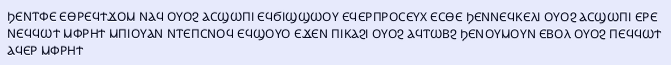ϦⲈⲚⲦⲪⲈ ⲈⲐⲢⲈϤϮϪⲞⲘ ⲚⲀϤ ⲞⲨⲞϨ ⲀⲤϢⲰⲠⲒ ⲈϤϬⲒϢϢⲰⲞⲨ ⲈϤⲈⲢⲠⲢⲞⲤⲈⲨⲬ ⲈⲤⲐⲈ ϦⲈⲚⲚⲈϤⲔⲈⲖⲒ ⲞⲨⲞϨ ⲀⲤϢⲰⲠⲒ ⲈⲢⲈ ⲚⲈϤϤⲰϮ ⲘⲪⲢⲎϮ ⲘⲠⲒⲞⲨⲀⲚ ⲚⲦⲈⲠⲤⲚⲞϤ ⲈϤϢⲞⲨⲞ ⲈϪⲈⲚ ⲠⲒⲔⲀϨⲒ ⲞⲨⲞϨ ⲀϤⲦⲰⲂϨ ϦⲈⲚⲞⲨⲘⲞⲨⲚ ⲈⲂⲞⲖ ⲞⲨⲞϨ ⲠⲈϤϤⲰϮ ⲀϤⲈⲢ ⲘⲪⲢⲎϮ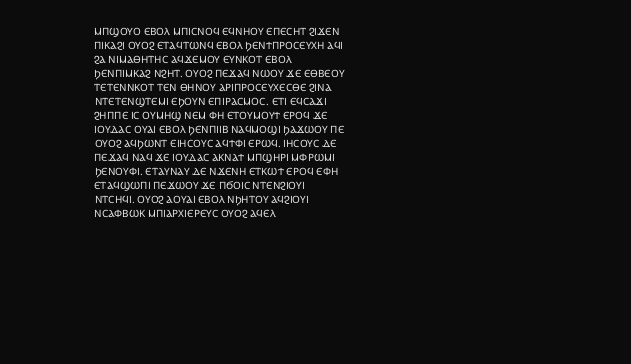ⲘⲠϢⲞⲨⲞ ⲈⲂⲞⲖ ⲘⲠⲒⲤⲚⲞϤ ⲈϤⲚⲎⲞⲨ ⲈⲠⲈⲤⲎⲦ ϨⲒϪⲈⲚ ⲠⲒⲔⲀϨⲒ ⲞⲨⲞϨ ⲈⲦⲀϤⲦⲰⲚϤ ⲈⲂⲞⲖ ϦⲈⲚϮⲠⲢⲞⲤⲈⲨⲬⲎ ⲀϤⲒ ϨⲀ ⲚⲒⲘⲀⲐⲎⲦⲎⲤ ⲀϤϪⲈⲘⲞⲨ ⲈⲨⲚⲔⲞⲦ ⲈⲂⲞⲖ ϦⲈⲚⲠⲒⲘⲔⲀϨ ⲚϨⲎⲦ. ⲞⲨⲞϨ ⲠⲈϪⲀϤ ⲚⲰⲞⲨ ϪⲈ ⲈⲐⲂⲈⲞⲨ ⲦⲈⲦⲈⲚⲚⲔⲞⲦ ⲦⲈⲚ ⲐⲎⲚⲞⲨ ⲀⲢⲒⲠⲢⲞⲤⲈⲨⲬⲈⲤⲐⲈ ϨⲒⲚⲀ ⲚⲦⲈⲦⲈⲚϢⲦⲈⲘⲒ ⲈϦⲞⲨⲚ ⲈⲠⲒⲢⲀⲤⲘⲞⲤ. ⲈⲦⲒ ⲈϤⲤⲀϪⲒ ϨⲎⲠⲠⲈ ⲒⲤ ⲞⲨⲘⲎϢ ⲚⲈⲘ ⲪⲎ ⲈⲦⲞⲨⲘⲞⲨϮ ⲈⲢⲞϤ ϪⲈ ⲒⲞⲨⲆⲀⲤ ⲞⲨⲀⲒ ⲈⲂⲞⲖ ϦⲈⲚⲠⲒⲒⲂ ⲚⲀϤⲘⲞϢⲒ ϦⲀϪⲰⲞⲨ ⲠⲈ ⲞⲨⲞϨ ⲀϤϦⲰⲚⲦ ⲈⲒⲎⲤⲞⲨⲤ ⲀϤϮⲪⲒ ⲈⲢⲰϤ. ⲒⲎⲤⲞⲨⲤ ⲆⲈ ⲠⲈϪⲀϤ ⲚⲀϤ ϪⲈ ⲒⲞⲨⲆⲀⲤ ⲀⲔⲚⲀϮ ⲘⲠϢⲎⲢⲒ ⲘⲪⲢⲰⲘⲒ ϦⲈⲚⲞⲨⲪⲒ. ⲈⲦⲀⲨⲚⲀⲨ ⲆⲈ ⲚϪⲈⲚⲎ ⲈⲦⲔⲰϮ ⲈⲢⲞϤ ⲈⲪⲎ ⲈⲦⲀϤϢⲰⲠⲒ ⲠⲈϪⲰⲞⲨ ϪⲈ ⲠϬⲞⲒⲤ ⲚⲦⲈⲚϨⲒⲞⲨⲒ ⲚⲦⲤⲎϤⲒ. ⲞⲨⲞϨ ⲀⲞⲨⲀⲒ ⲈⲂⲞⲖ ⲚϦⲎⲦⲞⲨ ⲀϤϨⲒⲞⲨⲒ ⲚⲤⲀⲪⲂⲰⲔ ⲘⲠⲒⲀⲢⲬⲒⲈⲢⲈⲨⲤ ⲞⲨⲞϨ ⲀϤⲈⲖ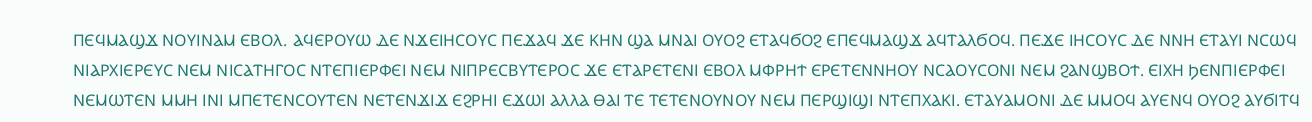ⲠⲈϤⲘⲀϢϪ ⲚⲞⲨⲒⲚⲀⲘ ⲈⲂⲞⲖ. ⲀϤⲈⲢⲞⲨⲰ ⲆⲈ ⲚϪⲈⲒⲎⲤⲞⲨⲤ ⲠⲈϪⲀϤ ϪⲈ ⲔⲎⲚ ϢⲀ ⲘⲚⲀⲒ ⲞⲨⲞϨ ⲈⲦⲀϤϬⲞϨ ⲈⲠⲈϤⲘⲀϢϪ ⲀϤⲦⲀⲖϬⲞϤ. ⲠⲈϪⲈ ⲒⲎⲤⲞⲨⲤ ⲆⲈ ⲚⲚⲎ ⲈⲦⲀⲨⲒ ⲚⲤⲰϤ ⲚⲒⲀⲢⲬⲒⲈⲢⲈⲨⲤ ⲚⲈⲘ ⲚⲒⲤⲀⲦⲎⲄⲞⲤ ⲚⲦⲈⲠⲒⲈⲢⲪⲈⲒ ⲚⲈⲘ ⲚⲒⲠⲢⲈⲤⲂⲨⲦⲈⲢⲞⲤ ϪⲈ ⲈⲦⲀⲢⲈⲦⲈⲚⲒ ⲈⲂⲞⲖ ⲘⲪⲢⲎϮ ⲈⲢⲈⲦⲈⲚⲚⲎⲞⲨ ⲚⲤⲀⲞⲨⲤⲞⲚⲒ ⲚⲈⲘ ϨⲀⲚϢⲂⲞϮ. ⲈⲒⲬⲎ ϦⲈⲚⲠⲒⲈⲢⲪⲈⲒ ⲚⲈⲘⲰⲦⲈⲚ ⲘⲘⲎ ⲒⲚⲒ ⲘⲠⲈⲦⲈⲚⲤⲞⲨⲦⲈⲚ ⲚⲈⲦⲈⲚϪⲒϪ ⲈϨⲢⲎⲒ ⲈϪⲰⲒ ⲀⲖⲖⲀ ⲐⲀⲒ ⲦⲈ ⲦⲈⲦⲈⲚⲞⲨⲚⲞⲨ ⲚⲈⲘ ⲠⲈⲢϢⲒϢⲒ ⲚⲦⲈⲠⲬⲀⲔⲒ. ⲈⲦⲀⲨⲀⲘⲞⲚⲒ ⲆⲈ ⲘⲘⲞϤ ⲀⲨⲈⲚϤ ⲞⲨⲞϨ ⲀⲨϬⲒⲦϤ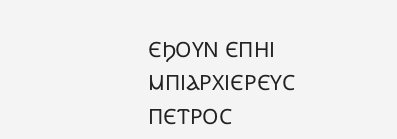ⲈϦⲞⲨⲚ ⲈⲠⲎⲒ ⲘⲠⲒⲀⲢⲬⲒⲈⲢⲈⲨⲤ ⲠⲈⲦⲢⲞⲤ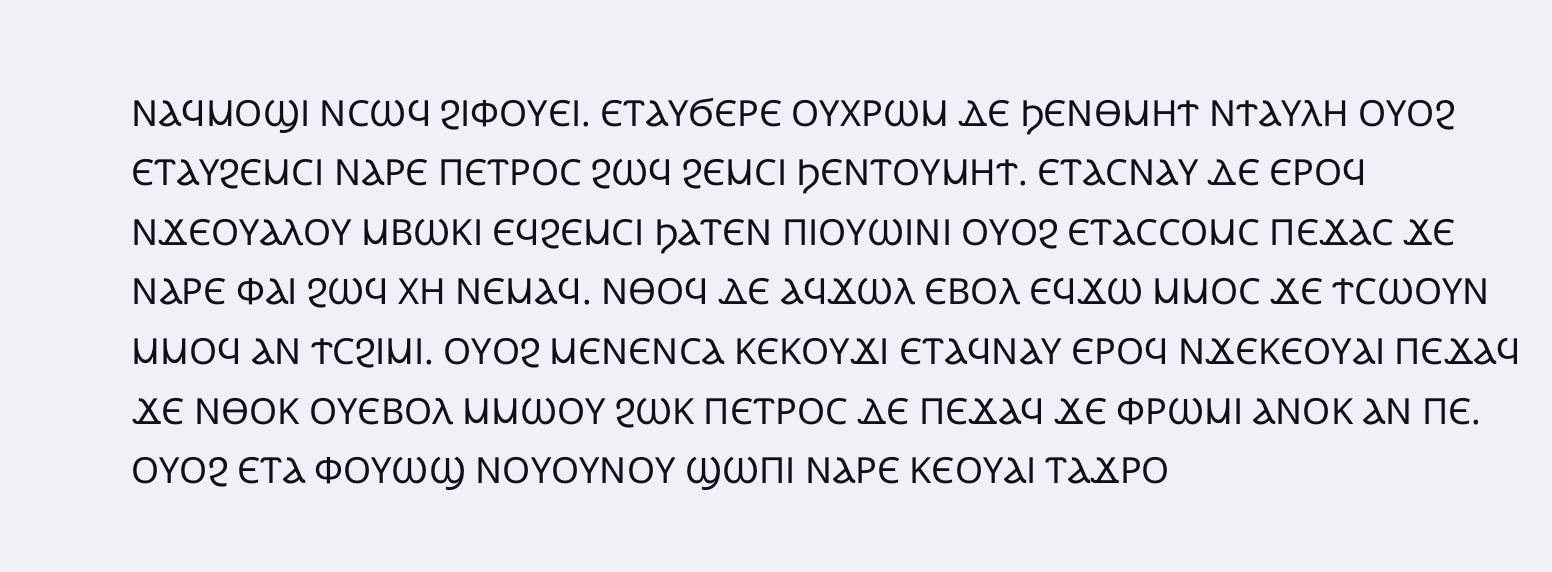ⲚⲀϤⲘⲞϢⲒ ⲚⲤⲰϤ ϨⲒⲪⲞⲨⲈⲒ. ⲈⲦⲀⲨϬⲈⲢⲈ ⲞⲨⲬⲢⲰⲘ ⲆⲈ ϦⲈⲚⲐⲘⲎϮ ⲚϮⲀⲨⲖⲎ ⲞⲨⲞϨ ⲈⲦⲀⲨϨⲈⲘⲤⲒ ⲚⲀⲢⲈ ⲠⲈⲦⲢⲞⲤ ϨⲰϤ ϨⲈⲘⲤⲒ ϦⲈⲚⲦⲞⲨⲘⲎϮ. ⲈⲦⲀⲤⲚⲀⲨ ⲆⲈ ⲈⲢⲞϤ ⲚϪⲈⲞⲨⲀⲖⲞⲨ ⲘⲂⲰⲔⲒ ⲈϤϨⲈⲘⲤⲒ ϦⲀⲦⲈⲚ ⲠⲒⲞⲨⲰⲒⲚⲒ ⲞⲨⲞϨ ⲈⲦⲀⲤⲤⲞⲘⲤ ⲠⲈϪⲀⲤ ϪⲈ ⲚⲀⲢⲈ ⲪⲀⲒ ϨⲰϤ ⲬⲎ ⲚⲈⲘⲀϤ. ⲚⲐⲞϤ ⲆⲈ ⲀϤϪⲰⲖ ⲈⲂⲞⲖ ⲈϤϪⲰ ⲘⲘⲞⲤ ϪⲈ ϮⲤⲰⲞⲨⲚ ⲘⲘⲞϤ ⲀⲚ ϮⲤϨⲒⲘⲒ. ⲞⲨⲞϨ ⲘⲈⲚⲈⲚⲤⲀ ⲔⲈⲔⲞⲨϪⲒ ⲈⲦⲀϤⲚⲀⲨ ⲈⲢⲞϤ ⲚϪⲈⲔⲈⲞⲨⲀⲒ ⲠⲈϪⲀϤ ϪⲈ ⲚⲐⲞⲔ ⲞⲨⲈⲂⲞⲖ ⲘⲘⲰⲞⲨ ϨⲰⲔ ⲠⲈⲦⲢⲞⲤ ⲆⲈ ⲠⲈϪⲀϤ ϪⲈ ⲪⲢⲰⲘⲒ ⲀⲚⲞⲔ ⲀⲚ ⲠⲈ. ⲞⲨⲞϨ ⲈⲦⲀ ⲪⲞⲨⲰϢ ⲚⲞⲨⲞⲨⲚⲞⲨ ϢⲰⲠⲒ ⲚⲀⲢⲈ ⲔⲈⲞⲨⲀⲒ ⲦⲀϪⲢⲞ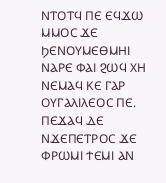ⲚⲦⲞⲦϤ ⲠⲈ ⲈϤϪⲰ ⲘⲘⲞⲤ ϪⲈ ϦⲈⲚⲞⲨⲘⲈⲐⲘⲎⲒ ⲚⲀⲢⲈ ⲪⲀⲒ ϨⲰϤ ⲬⲎ ⲚⲈⲘⲀϤ ⲔⲈ ⲄⲀⲢ ⲞⲨⲄⲀⲖⲒⲖⲈⲞⲤ ⲠⲈ. ⲠⲈϪⲀϤ ⲆⲈ ⲚϪⲈⲠⲈⲦⲢⲞⲤ ϪⲈ ⲪⲢⲰⲘⲒ ϮⲈⲘⲒ ⲀⲚ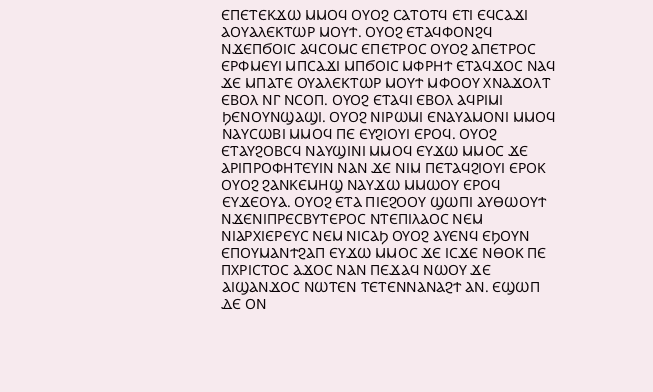ⲈⲠⲈⲦⲈⲔϪⲰ ⲘⲘⲞϤ ⲞⲨⲞϨ ⲤⲀⲦⲞⲦϤ ⲈⲦⲒ ⲈϤⲤⲀϪⲒ ⲀⲞⲨⲀⲖⲈⲔⲦⲰⲢ ⲘⲞⲨϮ. ⲞⲨⲞϨ ⲈⲦⲀϤⲪⲞⲚϨϤ ⲚϪⲈⲠϬⲞⲒⲤ ⲀϤⲤⲞⲘⲤ ⲈⲠⲈⲦⲢⲞⲤ ⲞⲨⲞϨ ⲀⲠⲈⲦⲢⲞⲤ ⲈⲢⲪⲘⲈⲨⲒ ⲘⲠⲤⲀϪⲒ ⲘⲠϬⲞⲒⲤ ⲘⲪⲢⲎϮ ⲈⲦⲀϤϪⲞⲤ ⲚⲀϤ ϪⲈ ⲘⲠⲀⲦⲈ ⲞⲨⲀⲖⲈⲔⲦⲰⲢ ⲘⲞⲨϮ ⲘⲪⲞⲞⲨ ⲬⲚⲀϪⲞⲖⲦ ⲈⲂⲞⲖ ⲚⲄ ⲚⲤⲞⲠ. ⲞⲨⲞϨ ⲈⲦⲀϤⲒ ⲈⲂⲞⲖ ⲀϤⲢⲒⲘⲒ ϦⲈⲚⲞⲨⲚϢⲀϢⲒ. ⲞⲨⲞϨ ⲚⲒⲢⲰⲘⲒ ⲈⲚⲀⲨⲀⲘⲞⲚⲒ ⲘⲘⲞϤ ⲚⲀⲨⲤⲰⲂⲒ ⲘⲘⲞϤ ⲠⲈ ⲈⲨϨⲒⲞⲨⲒ ⲈⲢⲞϤ. ⲞⲨⲞϨ ⲈⲦⲀⲨϨⲞⲂⲤϤ ⲚⲀⲨϢⲒⲚⲒ ⲘⲘⲞϤ ⲈⲨϪⲰ ⲘⲘⲞⲤ ϪⲈ ⲀⲢⲒⲠⲢⲞⲪⲎⲦⲈⲨⲒⲚ ⲚⲀⲚ ϪⲈ ⲚⲒⲘ ⲠⲈⲦⲀϤϨⲒⲞⲨⲒ ⲈⲢⲞⲔ ⲞⲨⲞϨ ϨⲀⲚⲔⲈⲘⲎϢ ⲚⲀⲨϪⲰ ⲘⲘⲰⲞⲨ ⲈⲢⲞϤ ⲈⲨϪⲈⲞⲨⲀ. ⲞⲨⲞϨ ⲈⲦⲀ ⲠⲒⲈϨⲞⲞⲨ ϢⲰⲠⲒ ⲀⲨⲐⲰⲞⲨϮ ⲚϪⲈⲚⲒⲠⲢⲈⲤⲂⲨⲦⲈⲢⲞⲤ ⲚⲦⲈⲠⲒⲖⲀⲞⲤ ⲚⲈⲘ ⲚⲒⲀⲢⲬⲒⲈⲢⲈⲨⲤ ⲚⲈⲘ ⲚⲒⲤⲀϦ ⲞⲨⲞϨ ⲀⲨⲈⲚϤ ⲈϦⲞⲨⲚ ⲈⲠⲞⲨⲘⲀⲚϮϨⲀⲠ ⲈⲨϪⲰ ⲘⲘⲞⲤ ϪⲈ ⲒⲤϪⲈ ⲚⲐⲞⲔ ⲠⲈ ⲠⲬⲢⲒⲤⲦⲞⲤ ⲀϪⲞⲤ ⲚⲀⲚ ⲠⲈϪⲀϤ ⲚⲰⲞⲨ ϪⲈ ⲀⲒϢⲀⲚϪⲞⲤ ⲚⲰⲦⲈⲚ ⲦⲈⲦⲈⲚⲚⲀⲚⲀϨϮ ⲀⲚ. ⲈϢⲰⲠ ⲆⲈ ⲞⲚ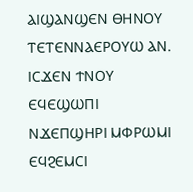ⲀⲒϢⲀⲚϢⲈⲚ ⲐⲎⲚⲞⲨ ⲦⲈⲦⲈⲚⲚⲀⲈⲢⲞⲨⲰ ⲀⲚ. ⲒⲤϪⲈⲚ ϮⲚⲞⲨ ⲈϤⲈϢⲰⲠⲒ ⲚϪⲈⲠϢⲎⲢⲒ ⲘⲪⲢⲰⲘⲒ ⲈϤϨⲈⲘⲤⲒ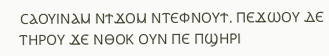ⲤⲀⲞⲨⲒⲚⲀⲘ ⲚϮϪⲞⲘ ⲚⲦⲈⲪⲚⲞⲨϮ. ⲠⲈϪⲰⲞⲨ ⲆⲈ ⲦⲎⲢⲞⲨ ϪⲈ ⲚⲐⲞⲔ ⲞⲨⲚ ⲠⲈ ⲠϢⲎⲢⲒ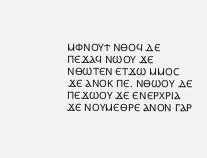ⲘⲪⲚⲞⲨϮ ⲚⲐⲞϤ ⲆⲈ ⲠⲈϪⲀϤ ⲚⲰⲞⲨ ϪⲈ ⲚⲐⲰⲦⲈⲚ ⲈⲦϪⲰ ⲘⲘⲞⲤ ϪⲈ ⲀⲚⲞⲔ ⲠⲈ. ⲚⲐⲰⲞⲨ ⲆⲈ ⲠⲈϪⲰⲞⲨ ϪⲈ ⲈⲚⲈⲢⲬⲢⲒⲀ ϪⲈ ⲚⲞⲨⲘⲈⲐⲢⲈ ⲀⲚⲞⲚ ⲄⲀⲢ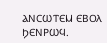ⲀⲚⲤⲰⲦⲈⲘ ⲈⲂⲞⲖ ϦⲈⲚⲢⲰϤ.